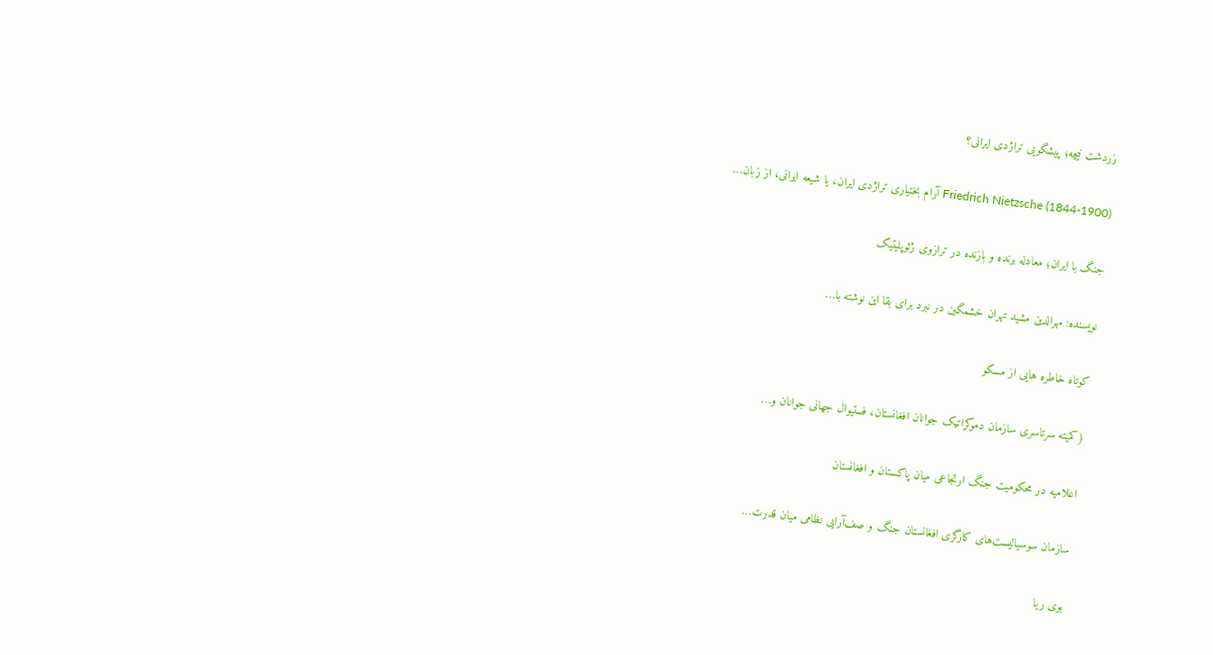زردشت نیچه؛ پیشگویی تراژدی ایرانی؟

Friedrich Nietzsche (1844-1900) آرام بختیاری تراژدی ایران، یا شیعه ایرانی، از زبان…

جنگ با ایران؛ معادله برنده و بازنده در ترازوی ژئوپلیتیک

نویسنده: مهرالدین مشید تهران خشمگین در نبرد برای بقا این نوشته با…

کوتاه خاطره هایی از مسکو

(کمیته سرتاسری سازمان دموکراتیک جوانان افغانستان، فستیوال جهانی جوانان و…

اعلامیه در محکومیت جنگ ارتجاعی میان پاکستان و افغانستان

سازمان سوسیالیست‌های کارگری افغانستان جنگ و صف‌آرایی نظامی میان قدرت…

بوی ریا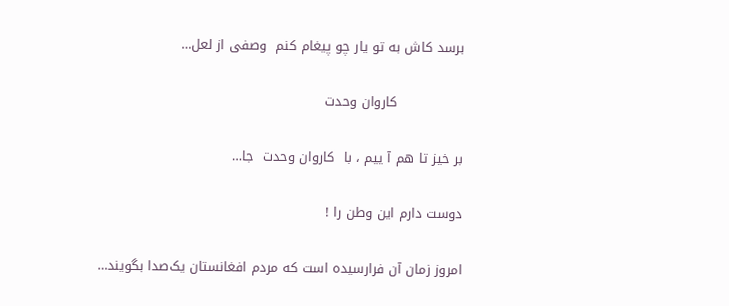برسد کاش به تو یار چو پیغام کنم  وصفی از لعل…

               کاروان وحدت

بر خیز تا هم آ ییم ، با  کاروان وحدت  جا…

دوست دارم این وطن را !

امروز زمان آن فرارسیده است که مردم افغانستان یک‌صدا بگویند…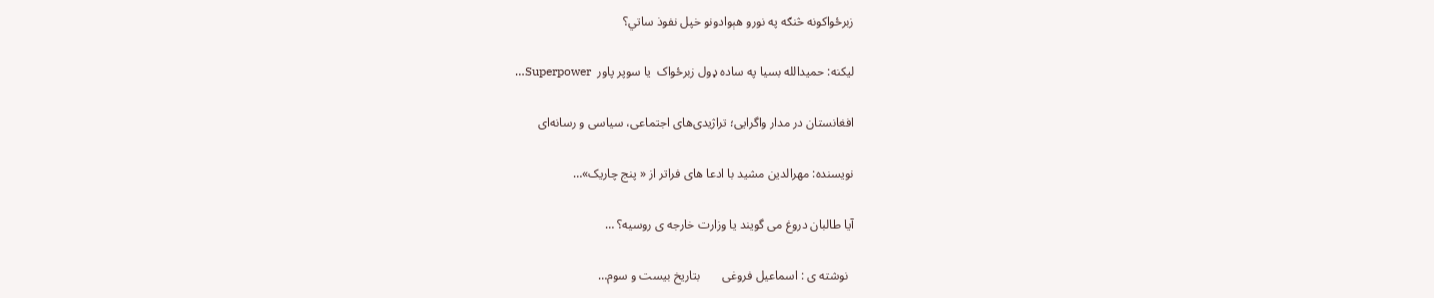زبرځواکونه څنګه په نورو هېوادونو خپل نفوذ ساتي؟

ليکنه: حميدالله بسيا په ساده ډول زبرځواک  يا سوپر پاور  Superpower…

افغانستان در مدار واگرایی؛ تراژیدی‌های اجتماعی، سیاسی و رسانه‌ای

نویسنده: مهرالدین مشید با ادعا های فراتر از « پنج چاریک»…

آیا طالبان دروغ می گویند یا وزارت خارجه ی روسیه؟ …

  نوشته ی : اسماعیل فروغی       بتاریخ بیست و سوم…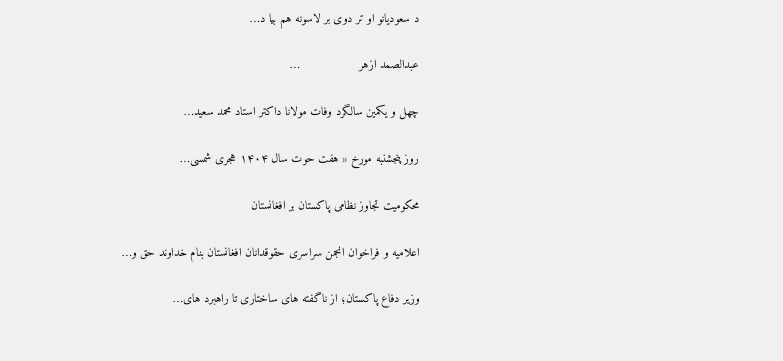د سعوديانو او تر دوی بر لاسونه هم بيا د…

عبدالصمد ازهر                 …

چهل و یکمین سالگرد وفات مولانا داکتر استاد محمد سعید…

روز پنجشنبه مورخ « هفت حوت سال ۱۴۰۴ هجری شمسی…

محکومیت تجاوز نظامی پاکستان بر افغانستان

اعلامیه و فراخوان انجمن سراسری حقوقدانان افغانستان بنام خداوند حق و…

وزیر دفاع پاکستان؛ از ناگفته های ساختاری تا راهبرد های…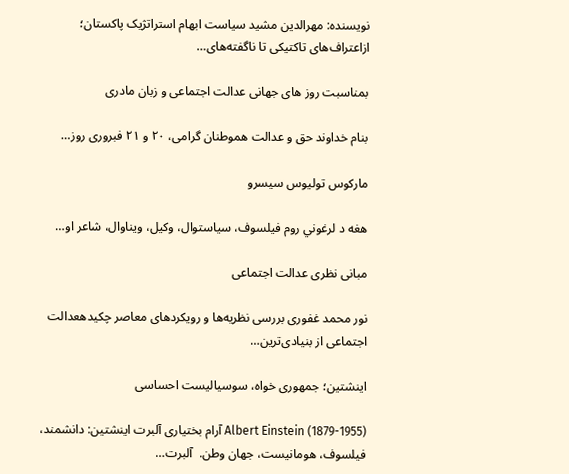نویسنده: مهرالدین مشید سیاست ابهام استراتژیک پاکستان؛ ازاعتراف‌های تاکتیکی تا ناگفته‌های…

بمناسبت روز های جهانی عدالت اجتماعی و زبان مادری

بنام خداوند حق و عدالت هموطنان گرامی، ۲۰ و ۲۱ فبروری روز…

مارکوس تولیوس سیسرو

هغه د لرغوني روم فیلسوف، سیاستوال، وکیل، ویناوال، شاعر او…

مبانی نظری عدالت اجتماعی

نور محمد غفوری بررسی نظریه‌ها و رویکردهای معاصر چکیدهعدالت اجتماعی از بنیادی‌ترین…

اینشتین؛ جمهوری خواه، سوسیالیست احساسی

Albert Einstein (1879-1955) آرام بختیاری آلبرت اینشتین: دانشمند، فیلسوف، هومانیست، جهان وطن.  آلبرت…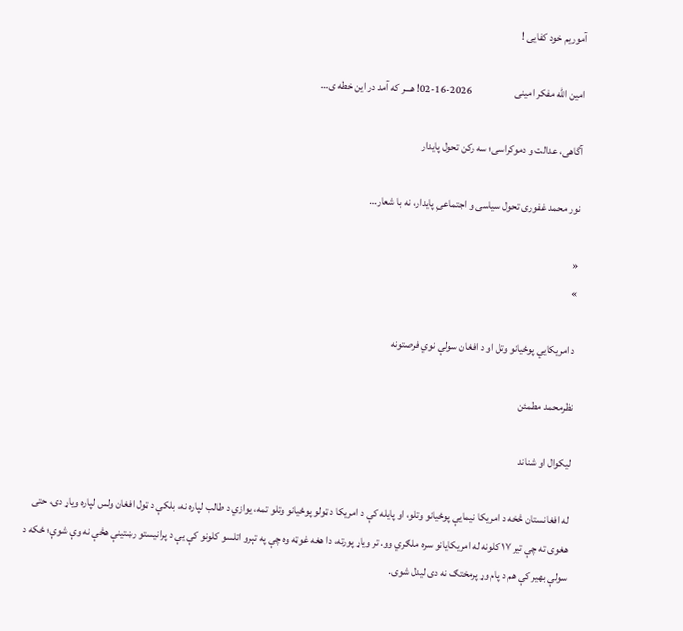آموریم خود کفایی !

امین الله مفکر امینی                    2026-16-02! هـــر که آمد در این خطه ی…

آگاهی، عدالت و دموکراسی؛ سه رکن تحول پایدار

نور محمد غفوری تحول سیاسی و اجتماعیِ پایدار، نه با شعار…

«
»

د امریکايي پوځیانو وتل او د افغان سولې نوي فرصتونه

نظرمحمد مطمئن

لیکوال او شناند

له افغانستان څخه د امریکا نیمایې پوځیانو وتلو، او پایله کې د امریکا د ټولو پوځیانو وتلو تمه، یوازي د طالب لپاره نه، بلکې د ټول افغان ولس لپاره ویاړ دی، حتی هغوی ته چې تیر ۱۷ کلونه له امریکایانو سره ملګري وو. تر ویاړ پورته، دا هغه غوټه وه چې په تېرو اتلسو کلونو کې يې د پرانیستو رښتینې هڅې نه وې شوې؛ ځکه د سولې بهیر کې هم د پام وړ پرمختګ نه دی لیدل شوی.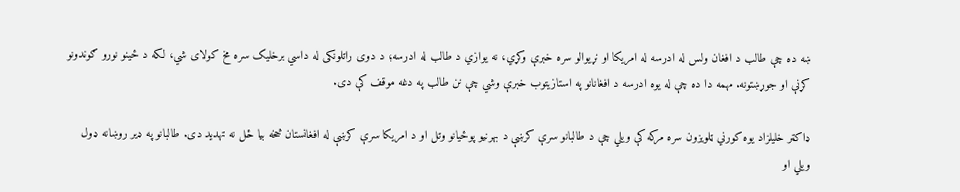ښه ده چې طالب د افغان ولس له ادرسه له امریکا او نړیوالو سره خبرې وکړي، نه یوازي د طالب له ادرسه؛ د دوی راتلونکی له داسي برخلیک سره مخ کولای شي، لکه د ځینو نورو ګوندونو کړنې او جوړښتونه. مهمه دا ده چې له یوه ادرسه د افغانانو په استازیتوب خبرې وشي چې نن طالب په دغه موقف کې دی.

ډاکټر خلیلزاد یوه کورني ټلویزون سره مرکه کې ویلي چې د طالبانو سرې کرښې د بهرنیو پوځیانو وتل او د امریکا سرې کرښې له افغانستان څخه بیا ځل نه تهدید دی. طالبانو په ډیر روښانه ډول ویلي او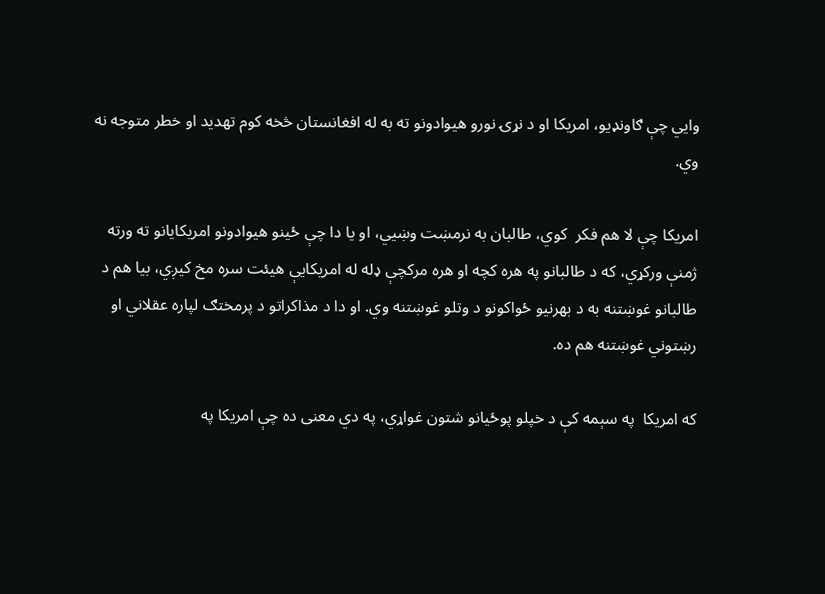وایي چې ګاونډیو، امریکا او د نړۍ نورو هیوادونو ته به له افغانستان څخه کوم تهدید او خطر متوجه نه وي.

امریکا چې لا هم فکر  کوي، طالبان به نرمښت وښيي، او یا دا چې ځینو هیوادونو امریکایانو ته ورته ژمنې ورکړي، که د طالبانو په هره کچه او هره مرکچې ډله له امریکایې هیئت سره مخ کیږي، بیا هم د طالبانو غوښتنه به د بهرنیو ځواکونو د وتلو غوښتنه وي. او دا د مذاکراتو د پرمختګ لپاره عقلاني او رښتوني غوښتنه هم ده.

که امریکا  په سېمه کې د خپلو پوځیانو شتون غواړي، په دي معنی ده چې امریکا په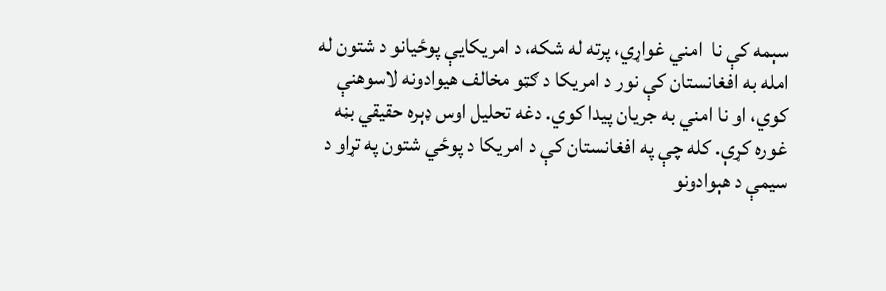سېمه کې نا  امني غواړي، پرته له شکه، د امریکایې پوځیانو د شتون له امله به افغانستان کې نور د امریکا د ګټو مخالف هیوادونه لاسوهنې کوي، او نا امني به جریان پيدا کوي. دغه تحلیل اوس ډېره حقیقي بڼه غوره کړې. کله چې په افغانستان کې د امریکا د پوځي شتون په تړاو د سیمې د هېوادونو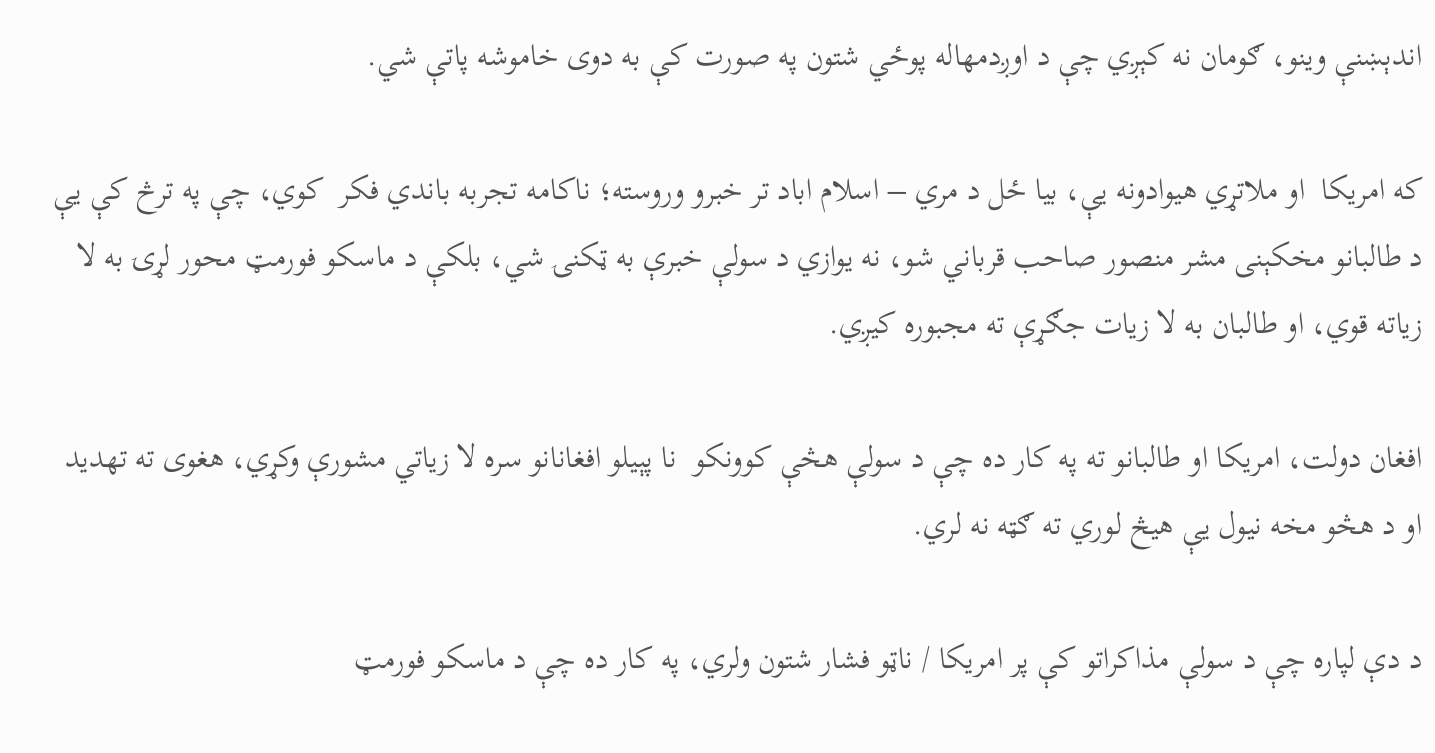اندېښنې وینو، ګومان نه کېږي چې د اوږدمهاله پوځي شتون په صورت کې به دوی خاموشه پاتې شي.

که امریکا  او ملاتړي هیوادونه یې، بیا ځل د مري – اسلام اباد تر خبرو وروسته؛ ناکامه تجربه باندي فکر  کوي، چې په ترڅ کې یې د طالبانو مخکېنی مشر منصور صاحب قرباني شو، نه یوازي د سولې خبرې به ټکنۍ شي، بلکې د ماسکو فورمټ محور لړۍ به لا زیاته قوي، او طالبان به لا زیات جګړې ته مجبوره کیږي.

افغان دولت، امریکا او طالبانو ته په کار ده چې د سولې هڅې کوونکو  نا پېیلو افغانانو سره لا زیاتي مشورې وکړي، هغوی ته تهدید او د هڅو مخه نیول یې هیڅ لوري ته ګټه نه لري.

د دې لپاره چې د سولې مذاکراتو کې پر امریکا / ناټو فشار شتون ولري، په کار ده چې د ماسکو فورمټ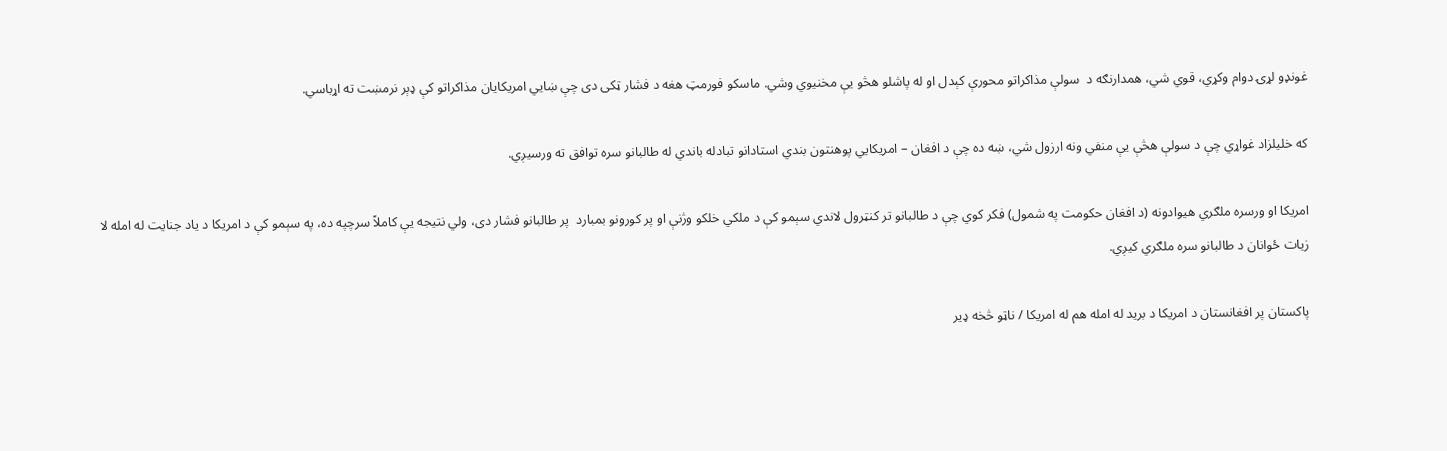غونډو لړۍ دوام وکړي، قوي شي، همدارنګه د  سولې مذاکراتو محورې کېدل او له پاشلو هڅو یې مخنیوي وشي. ماسکو فورمټ هغه د فشار ټکی دی چې ښايي امریکایان مذاکراتو کې ډېر نرمښت ته اړباسي.

که خلیلزاد غواړي چې د سولې هڅې یې منفي ونه ارزول شي، ښه ده چې د افغان – امریکایي پوهنتون بندي استادانو تبادله باندي له طالبانو سره توافق ته ورسیږي.

امریکا او ورسره ملګري هیوادونه (د افغان حکومت په شمول) فکر کوي چې د طالبانو تر کنټرول لاندي سېمو کې د ملکي خلکو وژنې او پر کورونو بمبارد  پر طالبانو فشار دی، ولي نتیجه یې کاملاً سرچپه ده، په سېمو کې د امریکا د یاد جنایت له امله لا زیات ځوانان د طالبانو سره ملګري کیږي.

پاکستان پر افغانستان د امریکا د برید له امله هم له امریکا / ناټو څخه ډیر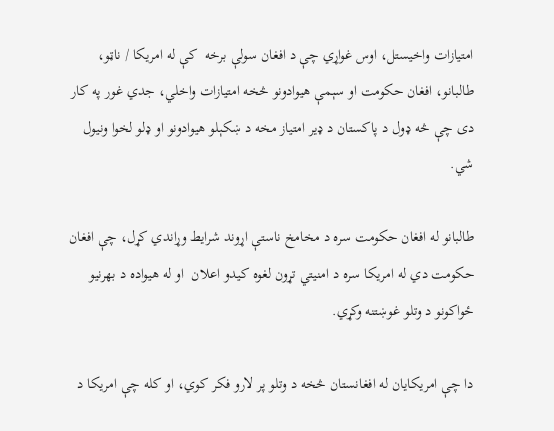امتیازات واخیستل، اوس غواړي چې د افغان سولې برخه  کې له امریکا / ناټو، طالبانو، افغان حکومت او سېمې هیوادونو څخه امتیازات واخلي، جدي غور په کار دی چې څه ډول د پاکستان د ډیر امتیاز مخه د ښکېلو هیوادونو او ډلو لخوا ونیول شي.

طالبانو له افغان حکومت سره د مخامخ ناستې اړوند شرایط وړاندي کړل، چې افغان حکومت دي له امریکا سره د امنیتي تړون لغوه کیدو اعلان  او له هیواده د بهرنیو ځواکونو د وتلو غوښتنه وکړي.

دا چې امریکایان له افغانستان څخه د وتلو پر لارو فکر کوي، او کله چې امریکا د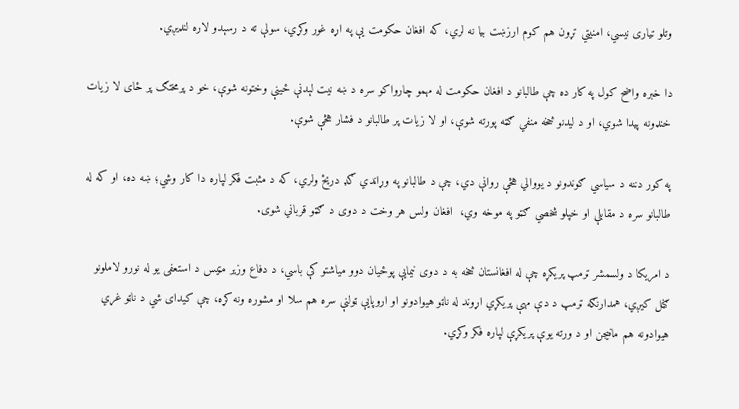وتلو تیاری نیسي، امنیتي تړون هم کوم ارزښت بیا نه لري، که افغان حکومت یې په اړه غور وکړي، سولې ته د رسېدو لاره لنډیږي.

دا خبره واضح کول په کار ده چې طالبانو د افغان حکومت له مهمو چارواکو سره د ښه نیت لېدنې ځینې وختونه شوې، خو د پرمختګ پر ځای لا زیات خنډونه پيدا شوي، او د لیدنو څخه منفي ګټه پورته شوې، او لا زیات پر طالبانو د فشار هڅې شوې.

په کور دننه د سیاسي ګوندونو د یووالي هڅې روانې دي، چې د طالبانو په وړاندي ګډ دریځ ولري، که د مثبت فکر لپاره دا کار وشي؛ ښه ده، او که له طالبانو سره د مقابلې او خپلو شخصي ګټو په موخه وي،  افغان ولس هر وخت د دوی د ګټو قرباني شوی.

د امریکا د ولسمشر ټرمپ پریکړه چې له افغانستان څخه به د دوی نیمایې پوځیان دوو میاشتو کې باسي، د دفاع وزیر مټیس د استعفی یو له نورو لاملونو ګڼل کیږي، همدارنګه ټرمپ د دې مهې پریکړي اړوند له ناټو هیوادونو او اروپایې ټولنې سره هم سلا او مشوره ونه کړه، چې کيدای شي د ناټو غړي هیوادونه هم ماڼیجن او د ورته یوې پریکړې لپاره فکر وکړي.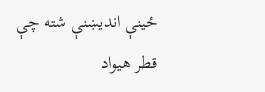ځینې انديښنې شته چې قطر هیواد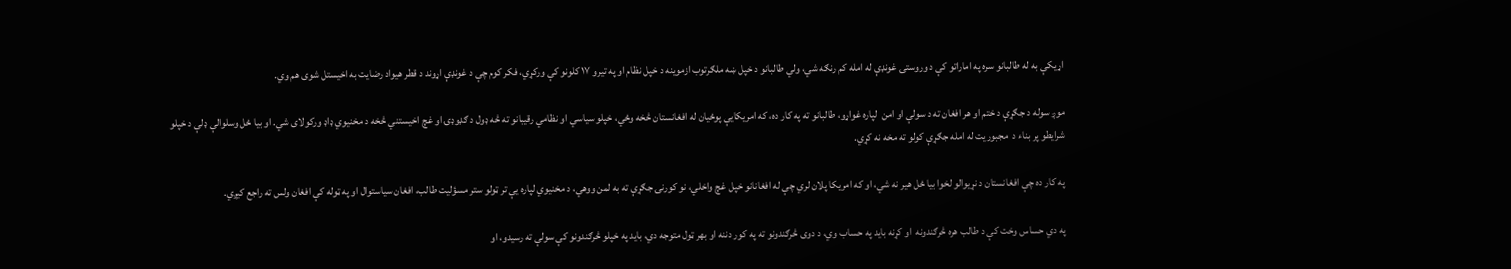اړیکې به له طالبانو سره په اماراتو کې د وروستۍ غونډې له امله کم رنګه شي، ولي طالبانو د خپل ښه ملګرتوب ازموینه د خپل نظام او په تیرو ۱۷ کلونو کې ورکړي، فکر کوم چې د غونډې اړوند د قطر هیواد رضایت به اخیستل شوی هم وي.

موږ سوله د جګړې د ختم او هر افغان ته د سولې او امن  لپاره غواړو، طالبانو ته په کار ده، که امریکایې پوځیان له افغانستان څخه وځي، خپلو سیاسي او نظامي رقیبانو ته څه ډول د ګډوډۍ او غچ اخیستني څخه د مخنیوي ډاډ ورکولای شي. او بیا ځل وسلوالې ډلې د خپلو شرایطو پر بناء د  مجبوریت له امله جګړې کولو ته مخه نه کړي.

په کار ده چې افغانستان د نړیوالو لخوا بیا ځل هیر نه شي، او که امریکا پلان لري چې له افغانانو خپل غچ واخلي، نو کورنۍ جګړې ته به لمن ووهي، د مخنیوي لپاره یې تر ټولو ستر مسؤلیت طالب، افغان سیاستوال او په ټوله کې افغان ولس ته راجع کیږي.

په دي حساس وخت کې د طالب هره څرګندونه  او کړنه باید په حساب وي، د دوی څرګندونو ته په کور دننه او بهر ټول متوجه دي، باید په خپلو څرګندونو کې سولې ته رسیدو، او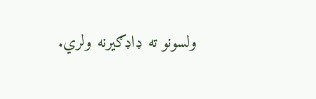ولسونو ته ډاډګیرنه ولري.